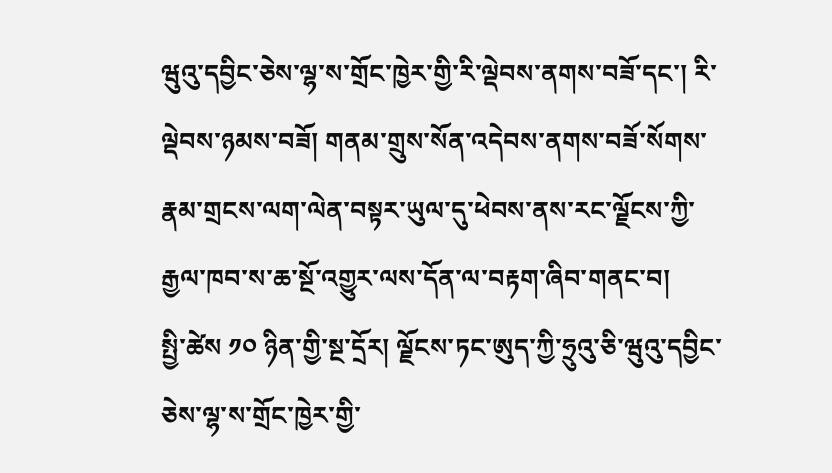ཝུའུ་དབྱིང་ཅེས་ལྷ་ས་གྲོང་ཁྱེར་གྱི་རི་ལྡེབས་ནགས་བཟོ་དང་། རི་ལྡེབས་ཉམས་བཟོ། གནམ་གྲུས་སོན་འདེབས་ནགས་བཟོ་སོགས་རྣམ་གྲངས་ལག་ལེན་བསྟར་ཡུལ་དུ་ཕེབས་ནས་རང་ལྗོངས་ཀྱི་རྒྱལ་ཁབ་ས་ཆ་སྔོ་འགྱུར་ལས་དོན་ལ་བརྟག་ཞིབ་གནང་བ།
སྤྱི་ཚེས ༡༠ ཉིན་གྱི་སྔ་དྲོར། ལྗོངས་ཏང་ཨུད་ཀྱི་ཧྲུའུ་ཅི་ཝུའུ་དབྱིང་ཅེས་ལྷ་ས་གྲོང་ཁྱེར་གྱི་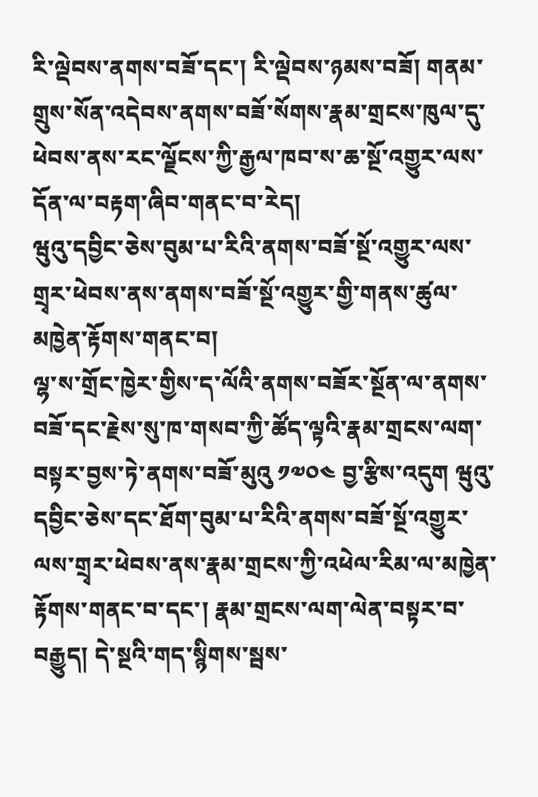རི་ལྡེབས་ནགས་བཟོ་དང་། རི་ལྡེབས་ཉམས་བཟོ། གནམ་གྲུས་སོན་འདེབས་ནགས་བཟོ་སོགས་རྣམ་གྲངས་ཁུལ་དུ་ཕེབས་ནས་རང་ལྗོངས་ཀྱི་རྒྱལ་ཁབ་ས་ཆ་སྔོ་འགྱུར་ལས་དོན་ལ་བརྟག་ཞིབ་གནང་བ་རེད།
ཝུའུ་དབྱིང་ཅེས་བུམ་པ་རིའི་ནགས་བཟོ་སྔོ་འགྱུར་ལས་གྲྭར་ཕེབས་ནས་ནགས་བཟོ་སྔོ་འགྱུར་གྱི་གནས་ཚུལ་མཁྱེན་རྟོགས་གནང་བ།
ལྷ་ས་གྲོང་ཁྱེར་གྱིས་ད་ལོའི་ནགས་བཟོར་སྔོན་ལ་ནགས་བཟོ་དང་རྗེས་སུ་ཁ་གསབ་ཀྱི་ཚོད་ལྟའི་རྣམ་གྲངས་ལག་བསྟར་བྱས་ཏེ་ནགས་བཟོ་མུའུ ༡༧༠༤ བྱ་རྩིས་འདུག ཝུའུ་དབྱིང་ཅེས་དང་ཐོག་བུམ་པ་རིའི་ནགས་བཟོ་སྔོ་འགྱུར་ལས་གྲྭར་ཕེབས་ནས་རྣམ་གྲངས་ཀྱི་འཕེལ་རིམ་ལ་མཁྱེན་རྟོགས་གནང་བ་དང་། རྣམ་གྲངས་ལག་ལེན་བསྟར་བ་བརྒྱུད། དེ་སྔའི་གད་སྙིགས་སྦས་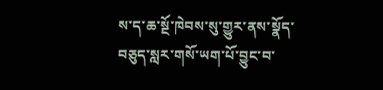ས་ད་ཆ་སྔོ་ཁེབས་སུ་གྱུར་ནས་སྣོད་བཅུད་སླར་གསོ་ཡག་པོ་བྱུང་བ་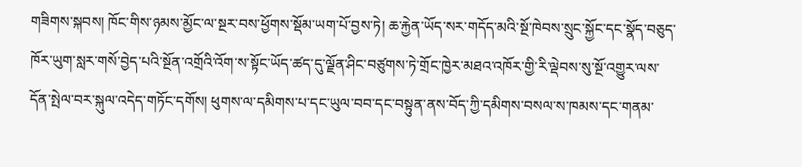གཟིགས་སྐབས། ཁོང་གིས་ཉམས་མྱོང་ལ་སྔར་བས་ཕྱོགས་སྡོམ་ཡག་པོ་བྱས་ཏེ། ཆ་རྐྱེན་ཡོད་སར་གདོད་མའི་སྔོ་ཁེབས་སྲུང་སྐྱོང་དང་སྣོད་བཅུད་ཁོར་ཡུག་སླར་གསོ་བྱེད་པའི་སྔོན་འགྲོའི་འོག་ས་སྟོང་ཡོད་ཚད་དུ་ལྗོན་ཤིང་བཙུགས་ཏེ་གྲོང་ཁྱེར་མཐའ་འཁོར་གྱི་རི་ལྡེབས་སུ་སྔོ་འགྱུར་ལས་དོན་སྤེལ་བར་སྐུལ་འདེད་གཏོང་དགོས། ཕུགས་ལ་དམིགས་པ་དང་ཡུལ་བབ་དང་བསྟུན་ནས་བོད་ཀྱི་དམིགས་བསལ་ས་ཁམས་དང་གནམ་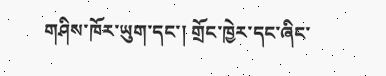གཤིས་ཁོར་ཡུག་དང་། གྲོང་ཁྱེར་དང་ཞིང་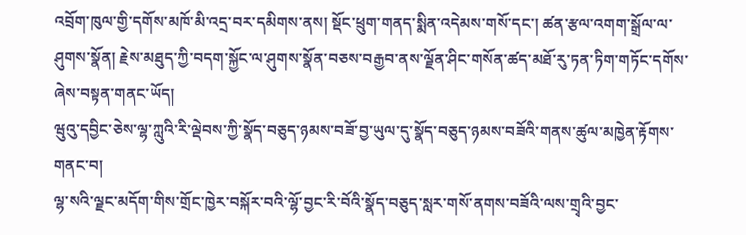འབྲོག་ཁུལ་གྱི་དགོས་མཁོ་མི་འདྲ་བར་དམིགས་ནས། སྡོང་ཕྲུག་གནད་སྨིན་འདེམས་གསོ་དང་། ཚན་རྩལ་འགག་སྒྲོལ་ལ་ཤུགས་སྣོན། རྗེས་མཐུད་ཀྱི་བདག་སྐྱོང་ལ་ཤུགས་སྣོན་བཅས་བརྒྱབ་ནས་ལྗོན་ཤིང་གསོན་ཚད་མཐོ་རུ་ཏན་ཏིག་གཏོང་དགོས་ཞེས་བསྟན་གནང་ཡོད།
ཝུའུ་དབྱིང་ཅེས་ལྷ་ཀླུའི་རི་ལྡེབས་ཀྱི་སྣོད་བཅུད་ཉམས་བཟོ་བྱ་ཡུལ་དུ་སྣོད་བཅུད་ཉམས་བཟོའི་གནས་ཚུལ་མཁྱེན་རྟོགས་གནང་བ།
ལྷ་སའི་ལྗང་མདོག་གིས་གྲོང་ཁྱེར་བསྐོར་བའི་ལྷོ་བྱང་རི་བོའི་སྣོད་བཅུད་སླར་གསོ་ནགས་བཟོའི་ལས་གྲྭའི་བྱང་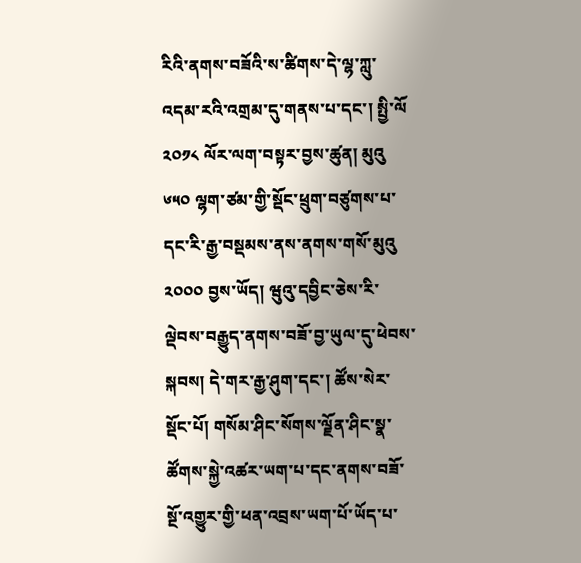རིའི་ནགས་བཟོའི་ས་ཚིགས་དེ་ལྷ་ཀླུ་འདམ་རའི་འགྲམ་དུ་གནས་པ་དང་། སྤྱི་ལོ ༢༠༡༨ ལོར་ལག་བསྟར་བྱས་ཚུན། མུའུ ༦༥༠ ལྷག་ཙམ་གྱི་སྡོང་ཕྲུག་བཙུགས་པ་དང་རི་རྒྱ་བསྡམས་ནས་ནགས་གསོ་མུའུ ༢༠༠༠ བྱས་ཡོད། ཝུའུ་དབྱིང་ཅེས་རི་ལྡེབས་བརྒྱུད་ནགས་བཟོ་བྱ་ཡུལ་དུ་ཕེབས་སྐབས། དེ་གར་རྒྱ་ཤུག་དང་། ཚོས་སེར་སྡོང་པོ། གསོམ་ཤིང་སོགས་ལྗོན་ཤིང་སྣ་ཚོགས་སྐྱེ་འཚར་ཡག་པ་དང་ནགས་བཟོ་སྔོ་འགྱུར་གྱི་ཕན་འབྲས་ཡག་པོ་ཡོད་པ་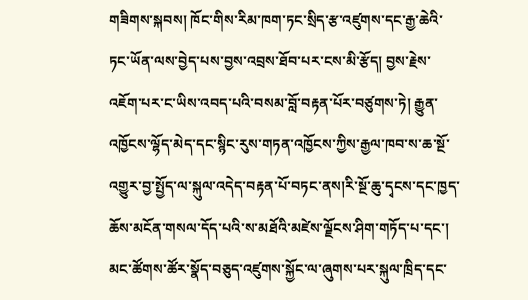གཟིགས་སྐབས། ཁོང་གིས་རིམ་ཁག་ཏང་སྲིད་རྩ་འཛུགས་དང་རྒྱ་ཆེའི་ཏང་ཡོན་ལས་བྱེད་པས་བྱས་འབྲས་ཐོབ་པར་ངས་མི་རྩོད། བྱས་རྗེས་འཇོག་པར་ང་ཡིས་འབད་པའི་བསམ་བློ་བརྟན་པོར་བཙུགས་ཏེ། རྒྱུན་འཁྱོངས་ལྷོད་མེད་དང་སྙིང་རུས་གཏན་འཁྱོངས་ཀྱིས་རྒྱལ་ཁབ་ས་ཆ་སྔོ་འགྱུར་བྱ་སྤྱོད་ལ་སྐུལ་འདེད་བརྟན་པོ་བཏང་ནས།རི་སྔོ་ཆུ་དྭངས་དང་ཁྱད་ཆོས་མངོན་གསལ་དོད་པའི་ས་མཐོའི་མཛེས་ལྗོངས་ཤིག་གཏོད་པ་དང་། མང་ཚོགས་ཚོར་སྣོད་བཅུད་འཛུགས་སྐྱོང་ལ་ཞུགས་པར་སྐུལ་ཁྲིད་དང་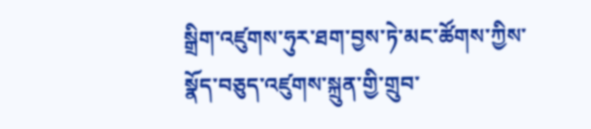སྒྲིག་འཛུགས་ཧུར་ཐག་བྱས་ཏེ་མང་ཚོགས་ཀྱིས་སྣོད་བཅུད་འཛུགས་སྐྲུན་གྱི་གྲུབ་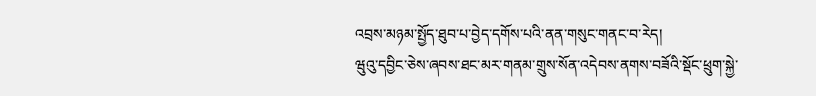འབྲས་མཉམ་སྤྱོད་ཐུབ་པ་བྱེད་དགོས་པའི་ནན་གསུང་གནང་བ་རེད།
ཝུའུ་དབྱིང་ཅེས་ཞབས་ཐང་མར་གནམ་གྲུས་སོན་འདེབས་ནགས་བཟོའི་སྡོང་ཕྲུག་སྐྱེ་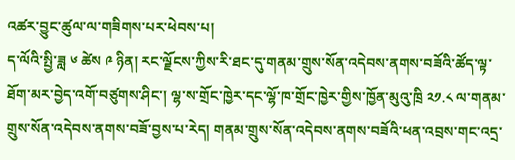འཚར་བྱུང་ཚུལ་ལ་གཟིགས་པར་ཕེབས་པ།
ད་ལོའི་སྤྱི་ཟླ ༦ ཚེས ༩ ཉིན། རང་ལྗོངས་ཀྱིས་རི་ཐང་དུ་གནམ་གྲུས་སོན་འདེབས་ནགས་བཟོའི་ཚོད་ལྟ་ཐོག་མར་བྱེད་འགོ་བཙུགས་ཤིང་། ལྷ་ས་གྲོང་ཁྱེར་དང་ལྷོ་ཁ་གྲོང་ཁྱེར་གྱིས་ཁྱོན་མུའུ་ཁྲི ༢༡.༨ ལ་གནམ་གྲུས་སོན་འདེབས་ནགས་བཟོ་བྱས་པ་རེད། གནམ་གྲུས་སོན་འདེབས་ནགས་བཟོའི་ཕན་འབྲས་གང་འདྲ་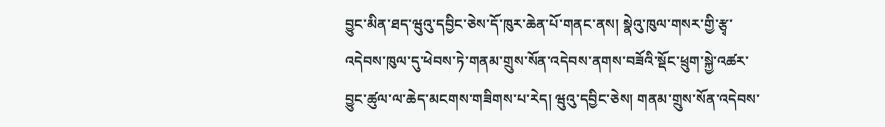བྱུང་མིན་ཐད་ཝུའུ་དབྱིང་ཅེས་དོ་ཁུར་ཆེན་པོ་གནང་ནས། སྣེའུ་ཁུལ་གསར་གྱི་རྩྭ་འདེབས་ཁུལ་དུ་ཕེབས་ཏེ་གནམ་གྲུས་སོན་འདེབས་ནགས་བཟོའི་སྡོང་ཕྲུག་སྐྱེ་འཚར་བྱུང་ཚུལ་ལ་ཆེད་མངགས་གཟིགས་པ་རེད། ཝུའུ་དབྱིང་ཅེས། གནམ་གྲུས་སོན་འདེབས་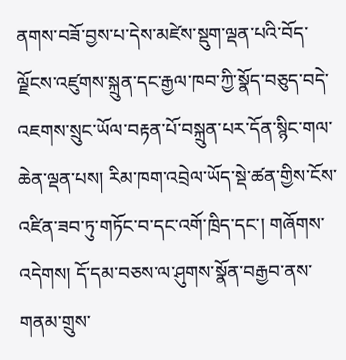ནགས་བཟོ་བྱས་པ་དེས་མཛེས་སྡུག་ལྡན་པའི་བོད་ལྗོངས་འཛུགས་སྐྲུན་དང་རྒྱལ་ཁབ་ཀྱི་སྣོད་བཅུད་བདེ་འཇགས་སྲུང་ཡོལ་བརྟན་པོ་བསྐྲུན་པར་དོན་སྙིང་གལ་ཆེན་ལྡན་པས། རིམ་ཁག་འབྲེལ་ཡོད་སྡེ་ཚན་གྱིས་ངོས་འཛིན་ཟབ་ཏུ་གཏོང་བ་དང་འགོ་ཁྲིད་དང་། གཞོགས་འདེགས། དོ་དམ་བཅས་ལ་ཤུགས་སྣོན་བརྒྱབ་ནས་གནམ་གྲུས་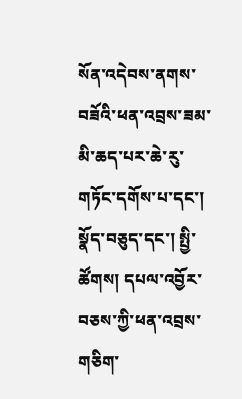སོན་འདེབས་ནགས་བཟོའི་ཕན་འབྲས་ཟམ་མི་ཆད་པར་ཆེ་རུ་གཏོང་དགོས་པ་དང་། སྣོད་བཅུད་དང་། སྤྱི་ཚོགས། དཔལ་འབྱོར་བཅས་ཀྱི་ཕན་འབྲས་གཅིག་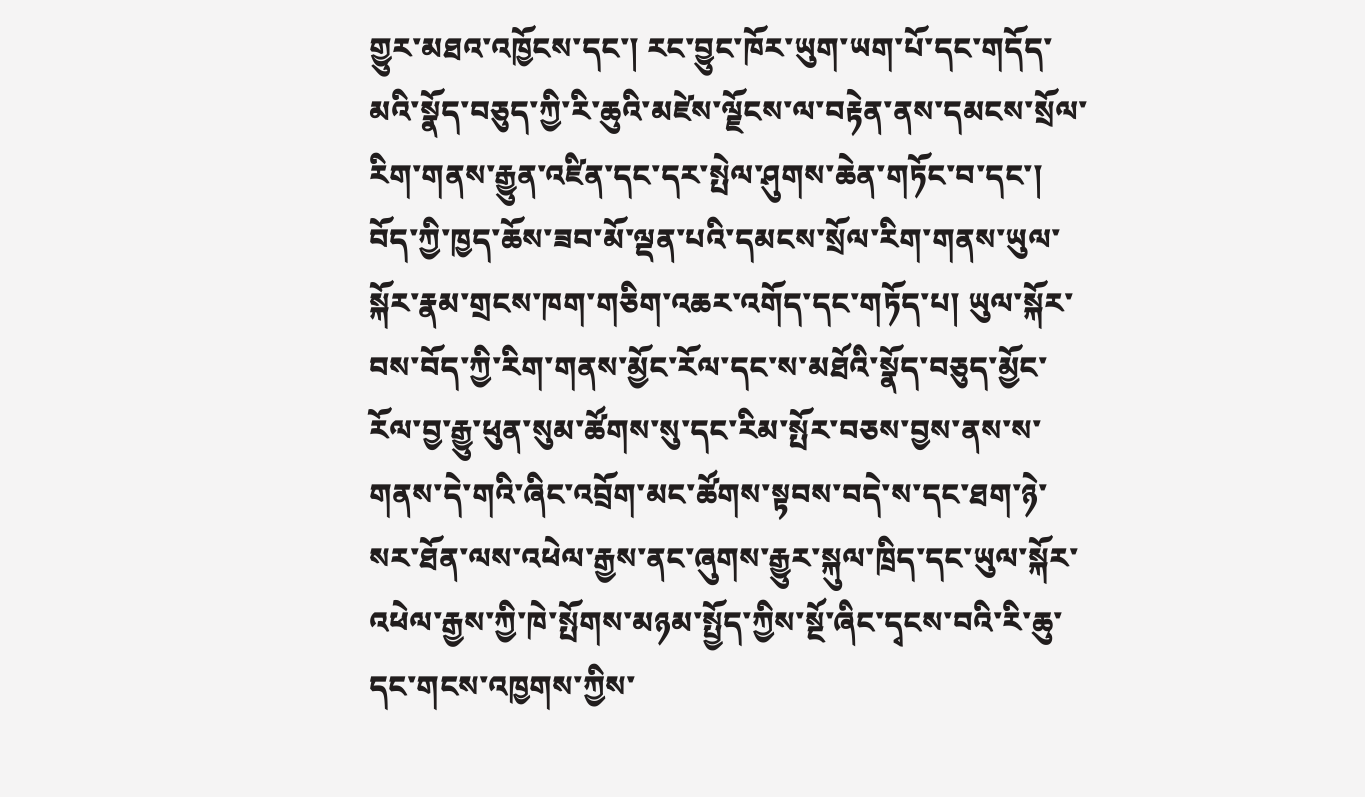གྱུར་མཐའ་འཁྱོངས་དང་། རང་བྱུང་ཁོར་ཡུག་ཡག་པོ་དང་གདོད་མའི་སྣོད་བཅུད་ཀྱི་རི་ཆུའི་མཛེས་ལྗོངས་ལ་བརྟེན་ནས་དམངས་སྲོལ་རིག་གནས་རྒྱུན་འཛིན་དང་དར་སྤེལ་ཤུགས་ཆེན་གཏོང་བ་དང་། བོད་ཀྱི་ཁྱད་ཆོས་ཟབ་མོ་ལྡན་པའི་དམངས་སྲོལ་རིག་གནས་ཡུལ་སྐོར་རྣམ་གྲངས་ཁག་གཅིག་འཆར་འགོད་དང་གཏོད་པ། ཡུལ་སྐོར་བས་བོད་ཀྱི་རིག་གནས་མྱོང་རོལ་དང་ས་མཐོའི་སྣོད་བཅུད་མྱོང་རོལ་བྱ་རྒྱུ་ཕུན་སུམ་ཚོགས་སུ་དང་རིམ་སྤོར་བཅས་བྱས་ནས་ས་གནས་དེ་གའི་ཞིང་འབྲོག་མང་ཚོགས་སྟབས་བདེ་ས་དང་ཐག་ཉེ་སར་ཐོན་ལས་འཕེལ་རྒྱས་ནང་ཞུགས་རྒྱུར་སྐུལ་ཁྲིད་དང་ཡུལ་སྐོར་འཕེལ་རྒྱས་ཀྱི་ཁེ་སྤོགས་མཉམ་སྤྱོད་ཀྱིས་སྔོ་ཞིང་དྭངས་བའི་རི་ཆུ་དང་གངས་འཁྱགས་ཀྱིས་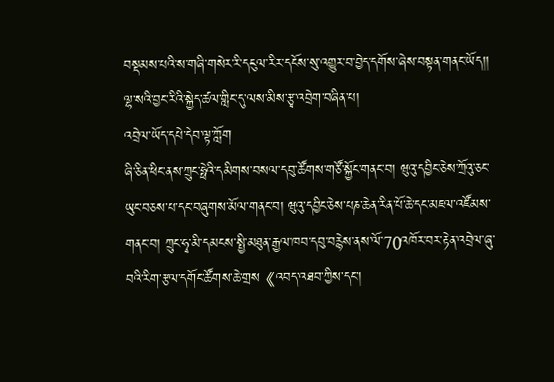བསྡམས་པའི་ས་གཞི་གསེར་རི་དངུལ་རིར་དངོས་སུ་འགྱུར་བ་བྱེད་དགོས་ཞེས་བསྟན་གནང་ཡོད།།
ལྷ་སའི་བྱང་རིའི་སྐྱེད་ཚལ་གླིང་དུ་ལས་མིས་རྩྭ་འབྲེག་བཞིན་པ།
འབྲེལ་ཡོད་དཔེ་དེབ་ལྟ་ཀློག
ཞི་ཅིན་ཕིང་ནས་ཀྲུང་ཧྥེའི་དམིགས་བསལ་དབུ་ཚོགས་གཙོ་སྐྱོང་གནང་བ། ཝུའུ་དབྱིང་ཅེས་ཀྲོའུ་ཅང་ཡུང་བཅས་པ་དང་བཞུགས་མོལ་གནང་བ། ཝུའུ་དབྱིང་ཅེས་པཎ་ཆེན་རིན་པོ་ཆེ་དང་མཇལ་འཛོམས་གནང་བ། ཀྲུང་ཧྭ་མི་དམངས་སྤྱི་མཐུན་རྒྱལ་ཁབ་དབུ་བརྙེས་ནས་ལོ་70འཁོར་བར་རྟེན་འབྲེལ་ཞུ་བའི་རིག་རྩལ་དགོང་ཚོགས་ཆེ་གྲས《འབད་འཐབ་ཀྱིས་དང་།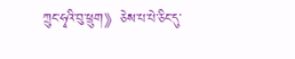ཀྲུང་ཧྭའི་བུ་ཕྲུག》ཅེས་པ་པེ་ཅིང་དུ་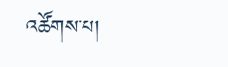འཚོགས་པ།